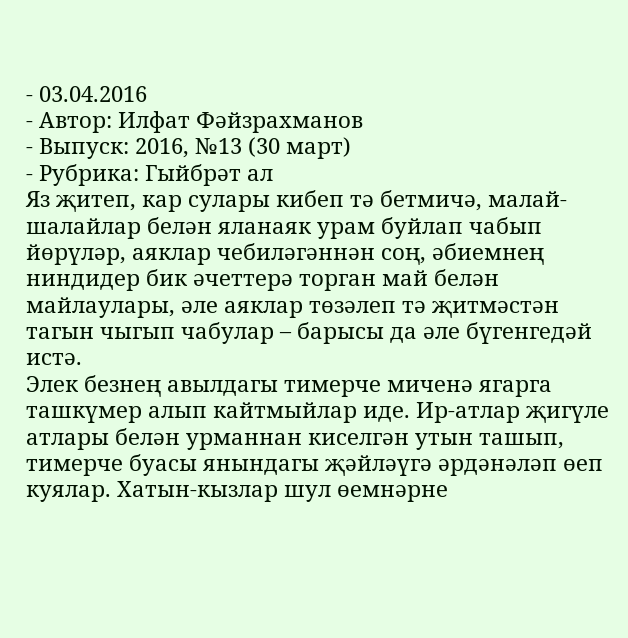- 03.04.2016
- Автор: Илфат Фәйзрахманов
- Выпуск: 2016, №13 (30 март)
- Рубрика: Гыйбрәт ал
Яз җитеп, кар сулары кибеп тә бетмичә, малай-шалайлар белән яланаяк урам буйлап чабып йөрүләр, аяклар чебиләгәннән соң, әбиемнең ниндидер бик әчеттерә торган май белән майлаулары, әле аяклар төзәлеп тә җитмәстән тагын чыгып чабулар – барысы да әле бүгенгедәй истә.
Элек безнең авылдагы тимерче миченә ягарга ташкүмер алып кайтмыйлар иде. Ир-атлар җигүле атлары белән урманнан киселгән утын ташып, тимерче буасы янындагы җәйләүгә әрдәнәләп өеп куялар. Хатын-кызлар шул өемнәрне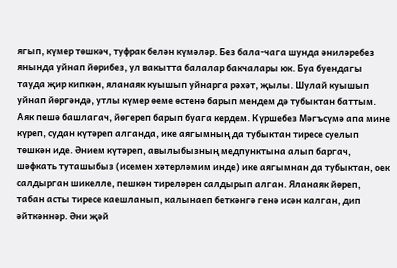ягып, күмер төшкәч, туфрак белән күмәләр. Без бала-чага шунда әниләребез янында уйнап йөрибез, ул вакытта балалар бакчалары юк. Буа буендагы тауда җир кипкән, яланаяк куышып уйнарга рәхәт, җылы. Шулай куышып уйнап йөргәндә, утлы күмер өеме өстенә барып мендем дә тубыктан баттым. Аяк пешә башлагач, йөгереп барып буага кердем. Күршебез Мәгъсүмә апа мине күреп, судан күтәреп алганда, ике аягымның да тубыктан тиресе суелып төшкән иде. Әнием күтәреп, авылыбызның медпунктына алып баргач, шәфкать туташыбыз (исемен хәтерләмим инде) ике аягымнан да тубыктан, оек салдырган шикелле, пешкән тиреләрен салдырып алган. Яланаяк йөреп, табан асты тиресе каешланып, калынаеп беткәнгә генә исән калган, дип әйткәннәр. Әни җәй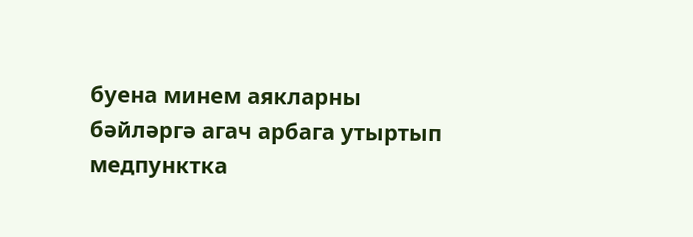буена минем аякларны бәйләргә агач арбага утыртып медпунктка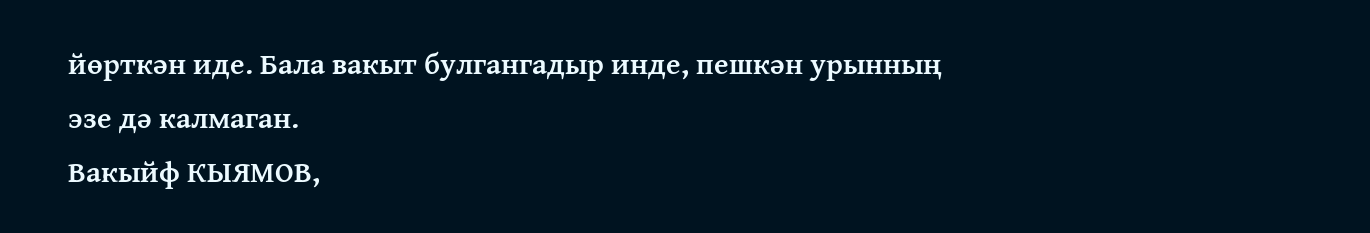йөрткән иде. Бала вакыт булгангадыр инде, пешкән урынның эзе дә калмаган.
Вакыйф КЫЯМОВ,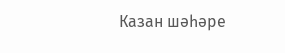Казан шәһәре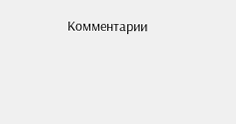Комментарии